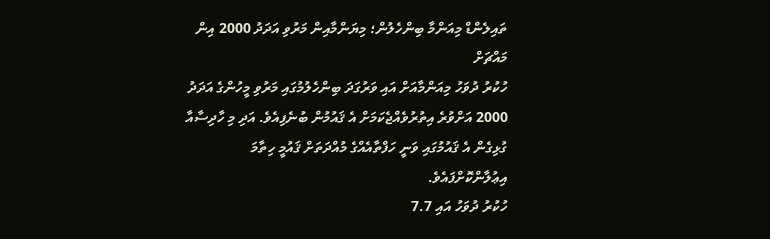ތައިލެންޑް މިއަންމާ ބިންހެލުން؛ މިޔަންމާއިން މަރުވި އަދަދު 2000 އިން މައްޗަށް
ހުކުރު ދުވަހު މިއަންމާއަށް އައި ވަރުގަދަ ބިންހެލުމުގައި މަރުވި މީހުންގެ އަދަދު 2000 އަށްވުރެ އިތުރުވެއްޖެކަމަށް އެ ޤައުމުން ބުނެފިއެވެ. އަދި މި ހާދިސާއާ ގުޅިގެން އެ ޤައުމުގައި ވަނީ ހަފްތާއެއްގެ މުއްދަތަށް ޤައުމީ ހިތާމަ އިޢުލާންކޮށްފައެވެ.
ހުކުރު ދުވަހު އައި 7.7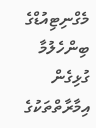މެގްނިޓިއުޑްގެ ބިންހެލުމާ ގުޅިގެން އިމާރާތްތަކުގެ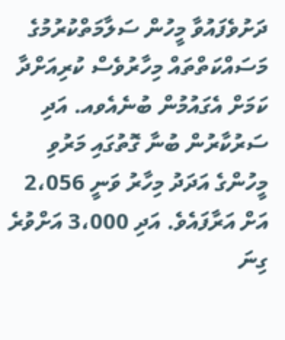ދަށުވެފައުވާ މީހުން ސަލާމަތްކުރުމުގެ މަސައްކަތްތައް މިހާރުވެސް ކުރިއަށްދާ ކަމަށް އެގައުމުން ބުނެއެވއ. އަދި ސަރުކާރުން ބުނާ ގޮތުގައި މަރުވި މީހުންގެ އަދަދު މިހާރު ވަނީ 2،056 އަށް އަރާފައެވެ. އަދި 3،000 އަށްވުރެ ގިނަ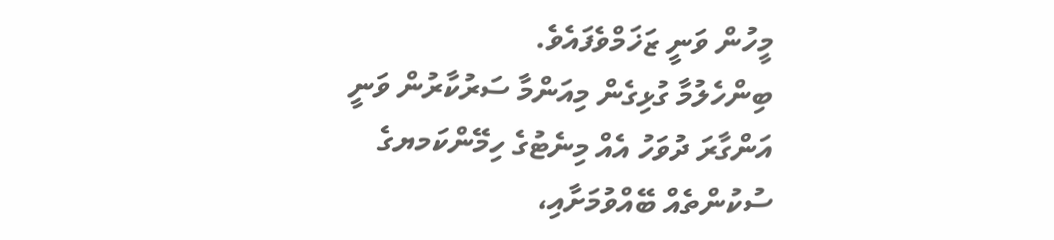މީހުން ވަނީ ޒަޚަމްވެފައެވެ.
ބިންހެލުމާ ގުޅިގެން މިއަންމާ ސަރުކާރުން ވަނީ އަންގާރަ ދުވަހު އެއް މިނެޓުގެ ހިމޭންކަމޔގެ ސުކުންތެއް ބޭއްވުމަށާއި،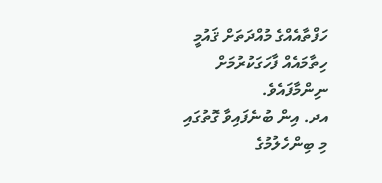ހަފްތާއެއްގެ މުއްދަތަށް ޤައުމީ ހިތާމައެއް ފާހަގަކުރުމަށް ނިންމާފައެވެ.
އދ. އިން ބުނެފައިވާ ގޮތުގައި މި ބިންހެލުމުގެ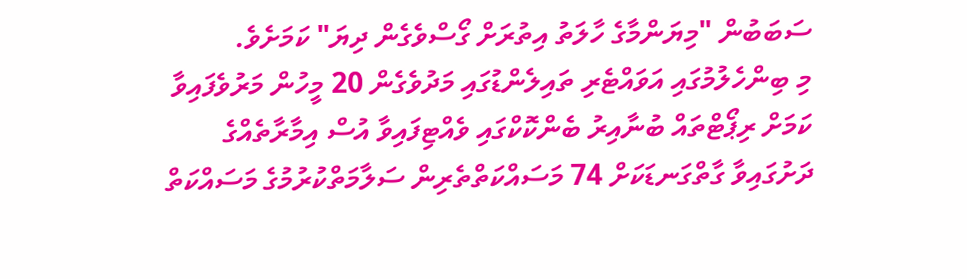ސަބަބުން "މިޔަންމާގެ ހާލަތު އިތުރަށް ގޯސްވެގެން ދިޔަ" ކަމަށެވެ.
މި ބިންހެލުމުގައި އަވައްޓެރި ތައިލެންޑުގައި މަދުވެގެން 20 މީހުން މަރުވެފައިވާ ކަމަށް ރިޕޯޓްތައް ބުނާއިރު ބެންކޮކްގައި ވެއްޓިފައިވާ އުސް އިމާރާތެއްގެ ދަށުގައިވާ ގާތްގަނޑަކަށް 74 މަސައްކަތްތެރިން ސަލާމަތްކުރުމުގެ މަސައްކަތް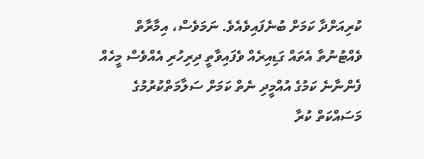ކުރިއަށްދާ ކަމަށް ބުނެފައިވެއެވެ. ނަމަވެސް، އިމާރާތް ވެއްޓުނުތާ އެތައް ގަޑިއިރެއް ވެފައިވާތީ ދިރިހުރި އެއްވެސް މީހެއް ފެންނާނެ ކަމުގެ އުއްމީދި ނެތް ކަމަށް ސަލާމަތްކުރުމުގެ މަސައްކަތް ކުރާ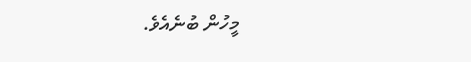މީހުން ބުނެއެވެ.